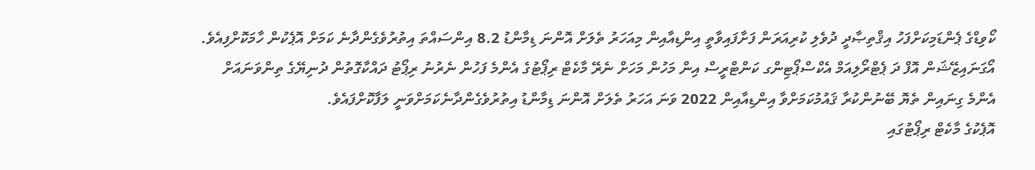ކޯވިޑްގެ ޕެންޑަމިކަށްފަހު އިޤްތިޞާދީ ދުވެލި ކުރިއަރަން ފަށާފައިވާތީ އިންޑިއާއިން މިއަހަރު ތެލަށް އޮންނަ ޑިމާންޑު 8.2 އިންސައްތަ އިތުރުވެގެންދާނެ ކަމަށް އޮޕެކުން ހާމަކޮށްފިއެވެ.
އޯގަނައިޒޭޝަން އޮފް ދަ ޕެޓްރޯލިއަމް އެކްސްޕޯޓިންގ ކަންޓްރީސް އިން މަހުން މަހަށް ނެރޭ މާކެޓް ރިޕޯޓުގެ އެންމެ ފަހުން ނެރުނު ރިޕޯޓު ދައްކާގޮތުން ދުނިޔޭގެ ތިންވަނައަށް އެންމެ ގިނައިން ތެޔޮ ބޭނުންކުރާ ޤައުމުކަމަށްވާ އިންޑިއާއިން 2022 ވަނަ އަހަރު ތެލަށް އޮންނަ ޑިމާންޑު އިތުރުވެގެންދާނެކަމަށްވަނީ ލަފާކޮށްފައެވެ.
އޮޕެކުގެ މާކެޓް ރިޕޯޓުގައި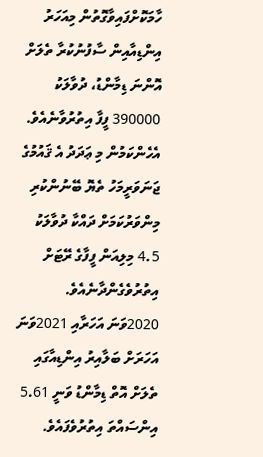ހާމަކޮށްފައިވާގޮތުން މިއަހަރު އިންޑިއާއިން ސާފުނުކުރާ ތެލަށް އޮންނަ ޑިމާންޑު، ދުވާލަކު 390000 ފީފާ އިތުރުވާނެއެވެ. އެހެންކަމުން މި ޢަދަދު އެ ޤައުމުގެ ޖަނަވަރީމަހު ތެޔޮ ބޭނުންކުރި މިންވަރުކަމަށް ދައްކާ ދުވާލަކު 4.5 މިލިއަން ފީފާގެ ރޭޓަށް އިތުރުވެގެންދާނެއެވެ.
2020ވަނަ އަހަރާއި 2021ވަނަ އަހަރަށް ބަލާއިރު އިންޑިއާގައި ތެލަށް އޮތް ޑިމާންޑު ވަނީ 5.61 އިންސައްތަ އިތުރުވެފައެވެ.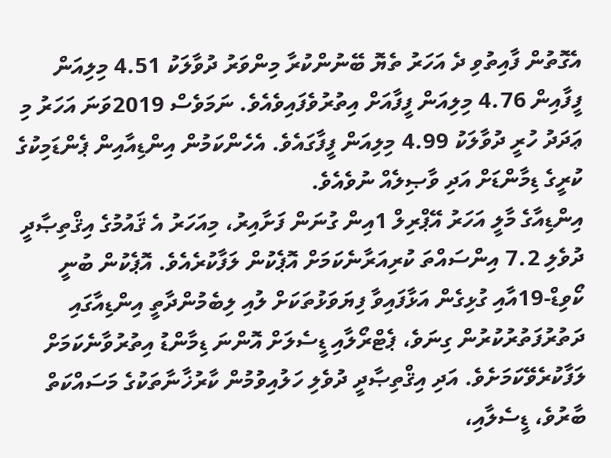އެގޮތުން ފާއިތުވި ދެ އަހަރު ތެޔޮ ބޭނުންކުރާ މިންވަރު ދުވާލަކު 4.51 މިލިއަން ފީފާއިން 4.76 މިލިއަން ފީފާއަށް އިތުރުވެފައިވެއެވެ. ނަމަވެސް 2019ވަނަ އަހަރު މި ޢަދަދު ހުރީ ދުވާލަކު 4.99 މިލިއަން ފީފާގައެވެ. އެހެންކަމުން އިންޑިއާއިން ޕެންޑަމިކުގެ ކުރީގެ ޑިމާންޑަށް އަދި ވާޞިލެއް ނުވެއެވެ.
އިންޑިއާގެ މާލީ އަހަރު އޭޕްރިލް 1އިން ގުނަން ފަށާއިރު، މިއަހަރު އެ ޤައުމުގެ އިޤްތިޞާދީ ދުވެލި 7.2 އިންސައްތަ ކުރިއަރާނެކަމަށް އޮޕެކުން ލަފާކުރެއެވެ. އޮޕެކުން ބުނީ ކޯވިޑް-19އާއި ގުޅިގެން އަޅާފައިވާ ފިޔަވަޅުތަކަށް ލުއި ލިބެމުންދާތީ އިންޑިއާގައި ދަތުރުފަތުރުކުރުން ގިނަވެ، ޕެޓްރޯލާއި ޑީސެލަށް އޮންނަ ޑިމާންޑު އިތުރުވާނެކަމަށް ލަފާކުރެވޭކަމަށެވެ. އަދި އިޤްތިޞާދީ ދުވެލި ހަލުއިވުމުން ކާރުޚާނާތަކުގެ މަސައްކަތް ބާރުވެ، ޑީސެލާއި،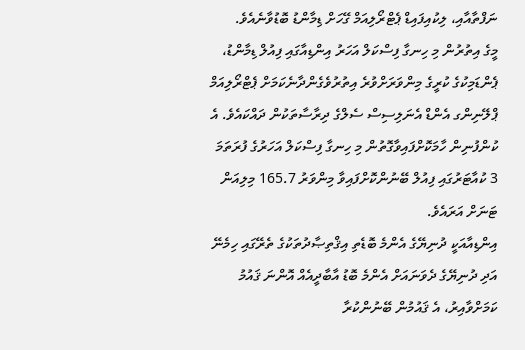ނަފްތާއާއި، ލިކުއިފައިޑް ޕެޓްރޯލިއަމް ގޭހަށް ޑިމާންޑު ބޮޑުވާނެއެވެ.
މީގެ އިތުރުން މި ހިނގާ ފިސްކަލް އަހަރު އިންޑިއާގައި ފިއުލް ޑިމާންޑު، ޕެންޑަމިކުގެ ކުރީގެ މިންވަރަށްވުރެ އިތުރުވެގެންދާނެކަމަށް ޕެޓްރޯލިއަމް ޕްލޭނިންގ އެންޑް އެނަލިސިސް ސެލްގެ ދިރާސާތަކުން ދައްކައެވެ. އެ ކުންފުނިން ހާމަކޮށްފައިވާގޮތުން މި ހިނގާ ފިސްކަލް އަހަރުގެ ފުރަތަމަ 3 ކުއާޓަރުގައި ފިއުލް ބޭނުންކޮށްފައިވާ މިންވަރު 165.7 މިލިއަން ޓަނަށް އަރައެވެ.
އިންޑިއާއަކީ ދުނިޔޭގެ އެންމެ ބޮޑެތި އިޤްތިޞާދުތަކުގެ ތެރޭގައި ހިމެނޭ އަދި ދުނިޔޭގެ ދެވަނައަށް އެންމެ ބޮޑު އާބާދީއެއް އޮންނަ ޤައުމު ކަމަށްވާއިރު، އެ ޤައުމުން ބޭނުންކުރާ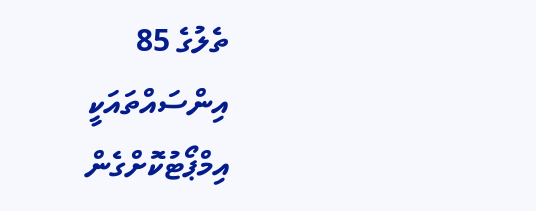ތެލުގެ 85 އިންސައްތައަކީ އިމްޕޯޓުކޮށްގެން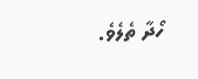ހޯދާ ތެލެވެ.